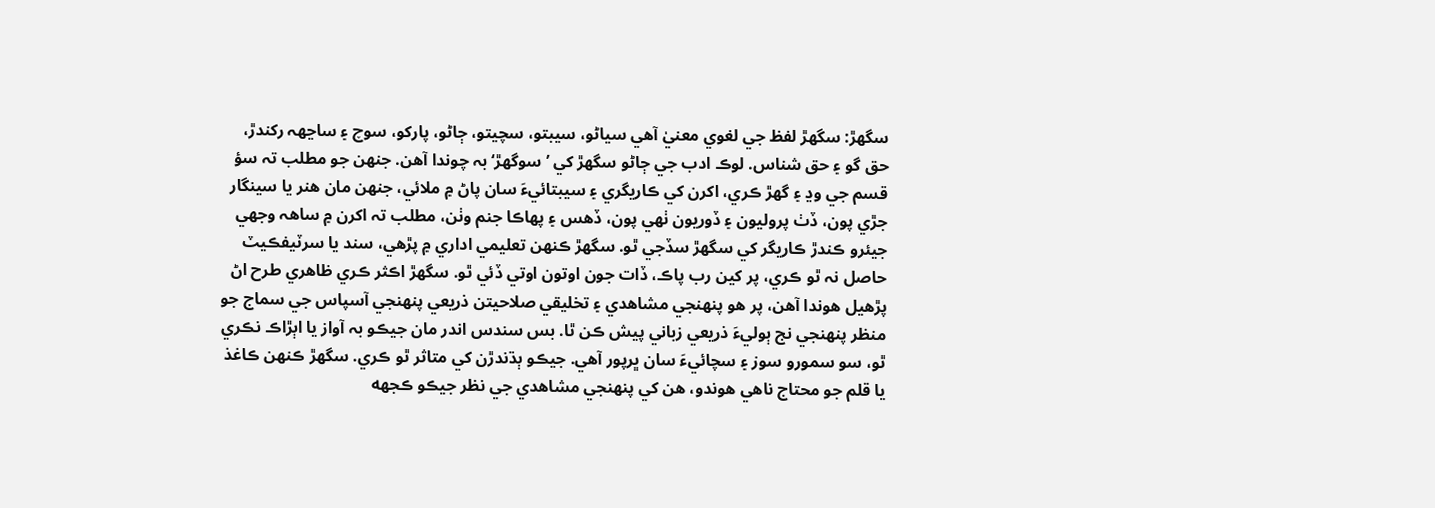سگهڙ: سگهڙ لفظ جي لغوي معنيٰ آهي سياڻو، سيبتو، سچيتو، ڄاڻو، پارکو، سوچ ۽ ساڃھہ رکندڙ، حق گو ۽ حق شناس. لوڪ ادب جي ڄاڻو سگهڙ کي ’سوگهڙ‘ بہ چوندا آهن. جنهن جو مطلب تہ سؤ قسم جي وڍ ۽ گهڙ ڪري، اکرن کي ڪاريگري ۽ سيبتائيءَ سان پاڻ ۾ ملائي، جنهن مان هنر يا سينگار جڙي پون، ڏٺ پروليون ۽ ڏوريون ٺھي پون، ڏهس ۽ پهاڪا جنم وٺن، مطلب تہ اکرن ۾ ساھہ وجهي جيئرو ڪندڙ ڪاريگر کي سگهڙ سڏجي ٿو. سگهڙ ڪنهن تعليمي اداري ۾ پڙهي، سند يا سرٽيفڪيٽ حاصل نہ ٿو ڪري، پر کين رب پاڪ، ڏات جون اوتون اوتي ڏئي ٿو. سگهڙ اڪثر ڪري ظاهري طرح اڻ پڙهيل هوندا آهن، پر هو پنھنجي مشاهدي ۽ تخليقي صلاحيتن ذريعي پنھنجي آسپاس جي سماج جو منظر پنھنجي نج ٻوليءَ ذريعي زباني پيش ڪن ٿا. بس سندس اندر مان جيڪو بہ آواز يا اٻڙاڪ نڪري ٿو، سو سمورو سوز ۽ سچائيءَ سان ڀرپور آهي. جيڪو ٻڌندڙن کي متاثر ٿو ڪري. سگهڙ ڪنهن ڪاغذ يا قلم جو محتاج ناهي هوندو، هن کي پنھنجي مشاهدي جي نظر جيڪو ڪجهه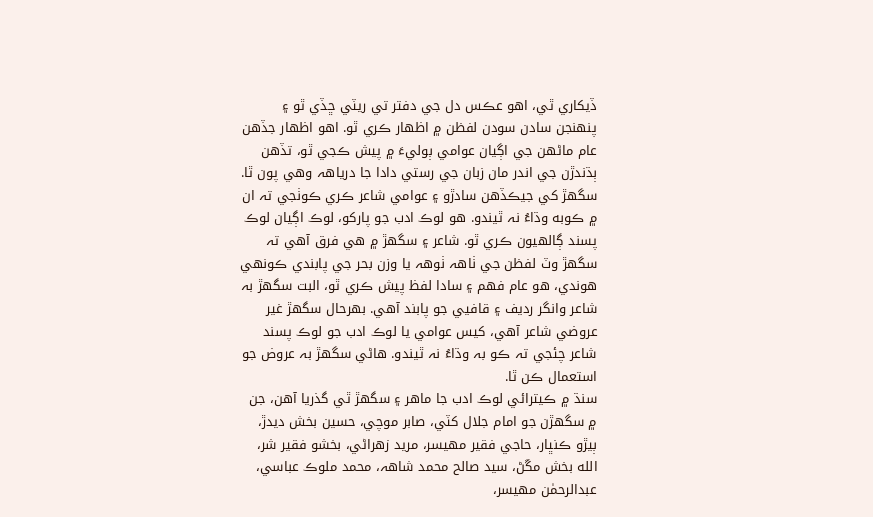ڏيکاري ٿي، اهو عڪس دل جي دفتر تي ريٽي ڇڏي ٿو ۽ پنهنجن سادن سودن لفظن ۾ اظهار ڪري ٿو. اهو اظهار جڏهن عام ماڻهن جي اڳيان عوامي ٻوليءَ ۾ پيش ڪجي ٿو، تڏهن ٻڌندڙن جي اندر مان زبان جي رستي دادا جا درياھہ وهي پون ٿا. سگهڙ کي جيڪڏهن سادڙو ۽ عوامي شاعر ڪري ڪوٺجي تہ ان ۾ ڪوبه وڌاءُ نہ ٿيندو. هو لوڪ ادب جو پارکو، لوڪ اڳيان لوڪ پسند ڳالهيون ڪري ٿو. شاعر ۽ سگهڙ ۾ هي فرق آهي تہ سگهڙ وٽ لفظن جي ٺاھہ ٺوھہ يا وزن بحر جي پابندي ڪونهي هوندي، هو عام فھم ۽ سادا لفظ پيش ڪري ٿو، البت سگهڙ بہ شاعر وانگر رديف ۽ قافيي جو پابند آهي. بهرحال سگهڙ غير عروضي شاعر آهي، کيس عوامي يا لوڪ ادب جو لوڪ پسند شاعر چئجي تہ ڪو بہ وڌاءُ نہ ٿيندو. هاڻي سگهڙ بہ عروض جو استعمال ڪن ٿا.
سنڌ ۾ ڪيترائي لوڪ ادب جا ماهر ۽ سگهڙ ٿي گذريا آهن، جن ۾ سگهڙن جو امام جلال کٽي، صابر موچي، حسين بخش ديدڙ، ٻيڙو ڪنڀار، حاجي فقير مهيسر، مريد زهراڻي، بخشو فقير شر، الله بخش مڱڻ، سيد صالح محمد شاھہ، محمد ملوڪ عباسي، عبدالرحمٰن مهيسر،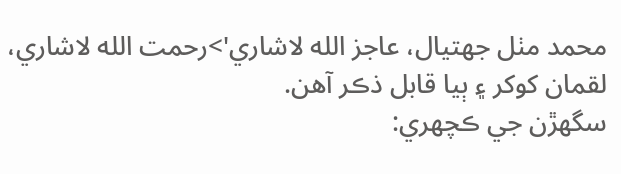محمد مٺل جهتيال، عاجز الله لاشاري'>رحمت الله لاشاري، لقمان کوکر ۽ ٻيا قابل ذڪر آهن.
سگهڙن جي ڪچهري: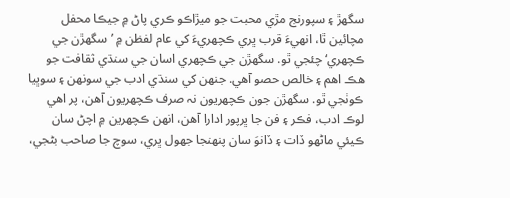سگهڙ ۽ سپورنج مڙي محبت جو ميڙاڪو ڪري پاڻ ۾ جيڪا محفل مچائين ٿا، انهيءَ قرب ڀري ڪچهريءَ کي عام لفظن ۾ ’سگهڙن جي ڪچهري‘ چئجي ٿو. سگهڙن جي ڪچهري اسان جي سنڌي ثقافت جو هڪ اهم ۽ خالص حصو آهي. جنهن کي سنڌي ادب جي سونهن ۽ سوڀيا ڪوٺجي ٿو. سگهڙن جون ڪچهريون نہ صرف ڪچهريون آهن، پر اهي لوڪ ادب، فڪر ۽ فن جا ڀرپور ادارا آهن، انهن ڪچهرين ۾ اچڻ سان ڪيئي ماڻهو ڏات ۽ ڏانوَ سان پنهنجا جهول ڀري، سوچ جا صاحب بڻجي،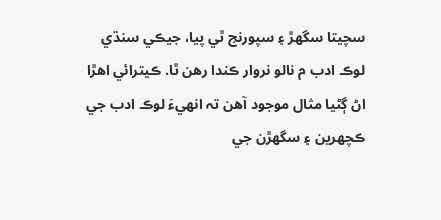سچيتا سگهڙ ۽ سپورنج ٿي پيا، جيڪي سنڌي لوڪ ادب م نالو نروار ڪندا رهن ٿا. ڪيترائي اهڙا اڻ ڳڻيا مثال موجود آهن تہ انهيءَ لوڪ ادب جي ڪچهرين ۽ سگهڙن جي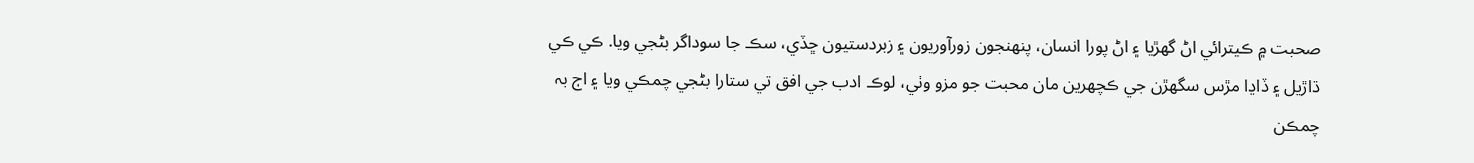صحبت ۾ ڪيترائي اڻ گهڙيا ۽ اڻ پورا انسان، پنهنجون زورآوريون ۽ زبردستيون ڇڏي، سڪ جا سوداگر بڻجي ويا. ڪي ڪي ڌاڙيل ۽ ڏاڍا مڙس سگهڙن جي ڪچهرين مان محبت جو مزو وٺي، لوڪ ادب جي افق تي ستارا بڻجي چمڪي ويا ۽ اڄ بہ چمڪن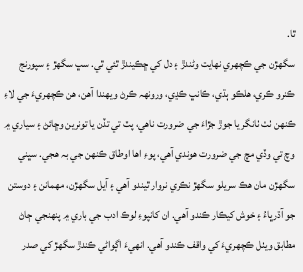ٿا.
سگهڙن جي ڪچهري نهايت وڻندڙ ۽ دل کي ڇڪيندڙ ٿئي ٿي. سڀ سگهڙ ۽ سپورنج ڪنرو ڪري، هلڪو ٻڌي، ڪانڀ ڪڍي، ورونھہ ڪرڻ ويهندا آهن، هن ڪچهريءَ جي لاءِ ڪنهن ٺٺ ٺانگر يا جوڙ جڙاءَ جي ضرورت ناهي، پٽ تي تڏن يا تونرين وڇائڻ ۽ سياري ۾ وچ تي وڏي مچ جي ضرورت هوندي آهي، پوءِ اها اوطاق ڪنهن جي بہ هجي. سڀني سگهڙن مان هڪ سريلو سگهڙ نڪري نروار ٿيندو آهي ۽ آيل سگهڙن، مهمانن ۽ دوستن جو آڌرڀاءُ ۽ خوش کيڪار ڪندو آهي. ان کانپوءِ لوڪ ادب جي باري ۾ پنھنجي ڄاڻ مطابق ويٺل ڪچهريءَ کي واقف ڪندو آهي. انهيءَ اڳواڻي ڪندڙ سگهڙ کي صدر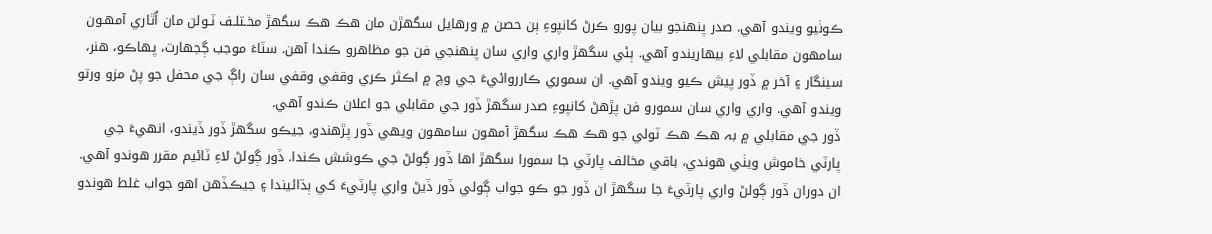ڪوٺيو ويندو آهي. صدر پنهنجو بيان پورو ڪرڻ کانپوءِ ٻن حصن ۾ ورهايل سگهڙن مان هڪ هڪ سگهڙ مخـتلـف ٽـولن مان اُٿاري آمهـون سامهون مقابلي لاءِ بيهاريندو آهي. ٻئي سگهڙ واري واري سان پنھنجي فن جو مظاهرو ڪندا آهن. سٽاءَ موجب ڳجهارت، پهاڪو، هنر، سينگار ۽ آخر ۾ ڏور پيش ڪيو ويندو آهي. ان سموري ڪارروائيءَ جي وچ ۾ اڪثر ڪري وقفي وقفي سان راڳ جي محفل جو پڻ مزو ورتو ويندو آهي. واري واري سان سمورو فن پڙهڻ کانپوءِ صدر سگهڙ ڏور جي مقابلي جو اعلان ڪندو آهي.
ڏور جي مقابلي ۾ بہ هڪ هڪ ٽولي جو هڪ هڪ سگهڙ آمهون سامهون ويهي ڏور پڙهندو، جيڪو سگهڙ ڏور ڏيندو، انهيءَ جي پارٽي خاموش ويٺي هوندي، باقي مخالف پارٽي جا سمورا سگهڙ اها ڏور ڳولڻ جي ڪوشش ڪندا. ڏور ڳولڻ لاءِ ٽائيم مقرر هوندو آهي. ان دوران ڏور ڳولڻ واري پارٽيءَ جا سگهڙ ان ڏور جو ڪو جواب ڳولي ڏور ڏيڻ واري پارٽيءَ کي ٻڌائيندا ۽ جيڪڏهن اهو جواب غلط هوندو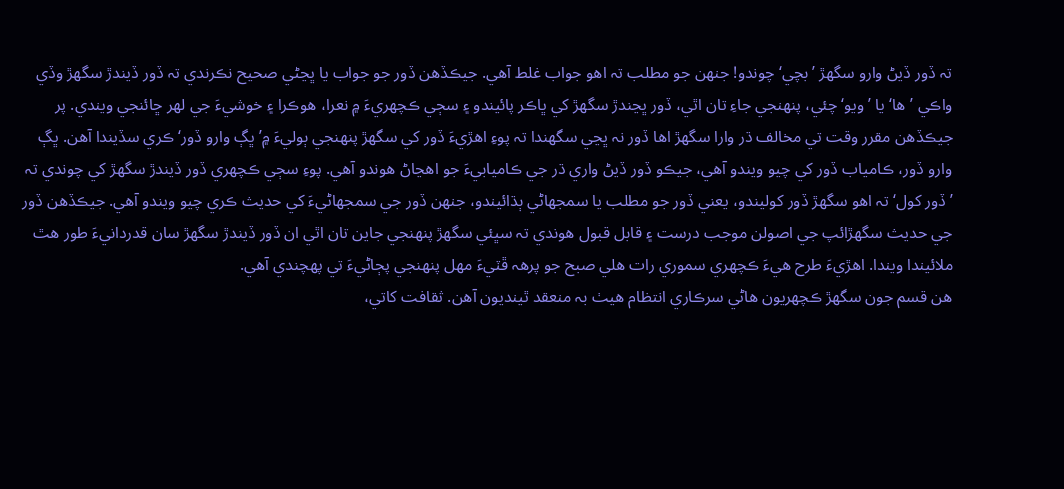تہ ڏور ڏيڻ وارو سگهڙ ’بچي‘ چوندو! جنهن جو مطلب تہ اهو جواب غلط آهي. جيڪڏهن ڏور جو جواب يا ڀڃڻي صحيح نڪرندي تہ ڏور ڏيندڙ سگهڙ وڏي واڪي ’ها‘ يا ’ويو‘ چئي، پنھنجي جاءِ تان اٿي، ڏور ڀڃندڙ سگهڙ کي ڀاڪر پائيندو ۽ سڄي ڪچهريءَ ۾ نعرا، هوڪرا ۽ خوشيءَ جي لھر ڇائنجي ويندي. پر جيڪڏهن مقرر وقت تي مخالف ڌر وارا سگهڙ اها ڏور نہ ڀڃي سگهندا تہ پوءِ اهڙيءَ ڏور کي سگهڙ پنھنجي ٻوليءَ ۾’ڀڳ وارو ڏور‘ ڪري سڏيندا آهن. ڀڳ وارو ڏور، ڪامياب ڏور کي چيو ويندو آهي، جيڪو ڏور ڏيڻ واري ڌر جي ڪاميابيءَ جو اهڃاڻ هوندو آهي. پوءِ سڄي ڪچهري ڏور ڏيندڙ سگهڙ کي چوندي تہ ’ڏور کول‘ تہ اهو سگهڙ ڏور کوليندو، يعني ڏور جو مطلب يا سمجهاڻي ٻڌائيندو، جنهن ڏور جي سمجهاڻيءَ کي حديث ڪري چيو ويندو آهي. جيڪڏهن ڏور جي حديث سگهڙائپ جي اصولن موجب درست ۽ قابل قبول هوندي تہ سڀئي سگهڙ پنھنجي جاين تان اٿي ان ڏور ڏيندڙ سگهڙ سان قدردانيءَ طور هٿ ملائيندا ويندا. اهڙيءَ طرح هيءَ ڪچهري سموري رات هلي صبح جو پرھہ ڦٽيءَ مھل پنھنجي پڄاڻيءَ تي پهچندي آهي.
هن قسم جون سگهڙ ڪچهريون هاڻي سرڪاري انتظام هيٺ بہ منعقد ٿينديون آهن. ثقافت کاتي،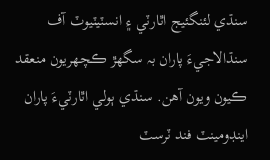سنڌي لئنگئيج اٿارٽي ۽ انسٽيٽيوٽ آف سنڌالاجيءَ پاران بہ سگهڙ ڪچهريون منعقد ڪيون ويون آهن. سنڌي ٻولي اٿارٽيءَ پاران اينڊومينٽ فند ٽرسٽ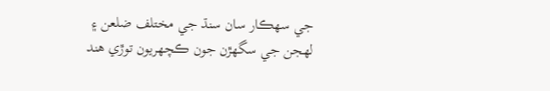جي سهڪار سان سنڌ جي مختلف ضلعن ۽ لهجن جي سگهڙن جون ڪچهريون توڙي هند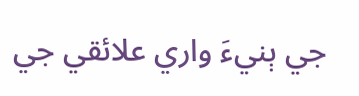جي ٻنيءَ واري علائقي جي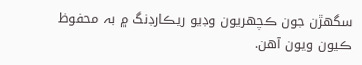سگهڙن جون ڪچهريون وڊيو ريڪارڊنگ ۾ بہ محفوظ ڪيون ويون آهن.